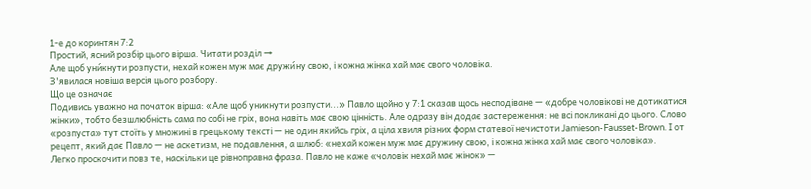1-е до коринтян 7:2
Простий, ясний розбір цього вірша. Читати розділ →
Але щоб уни́кнути розпусти, нехай кожен муж має дружи́ну свою, і кожна жінка хай має свого чоловіка.
З'явилася новіша версія цього розбору.
Що це означає
Подивись уважно на початок вірша: «Але щоб уникнути розпусти...» Павло щойно у 7:1 сказав щось несподіване — «добре чоловікові не дотикатися жінки», тобто безшлюбність сама по собі не гріх, вона навіть має свою цінність. Але одразу він додає застереження: не всі покликані до цього. Слово «розпуста» тут стоїть у множині в грецькому тексті — не один якийсь гріх, а ціла хвиля різних форм статевої нечистоти Jamieson-Fausset-Brown. І от рецепт, який дає Павло — не аскетизм, не подавлення, а шлюб: «нехай кожен муж має дружину свою, і кожна жінка хай має свого чоловіка».
Легко проскочити повз те, наскільки це рівноправна фраза. Павло не каже «чоловік нехай має жінок» —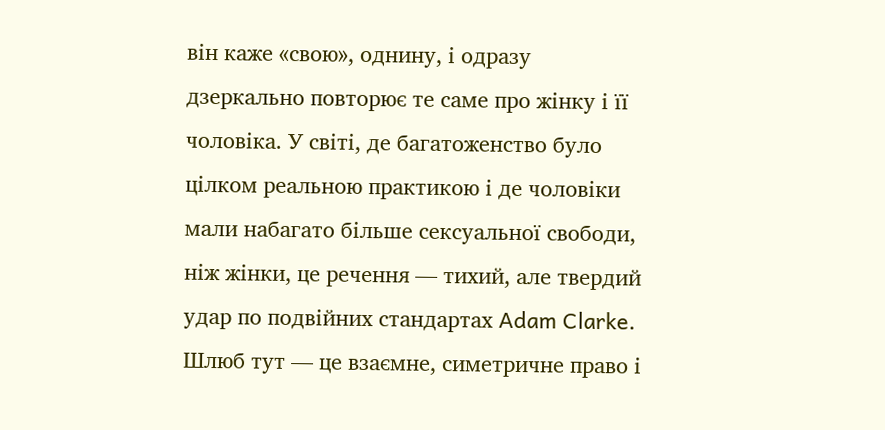він каже «свою», однину, і одразу дзеркально повторює те саме про жінку і її чоловіка. У світі, де багатоженство було цілком реальною практикою і де чоловіки мали набагато більше сексуальної свободи, ніж жінки, це речення — тихий, але твердий удар по подвійних стандартах Adam Clarke. Шлюб тут — це взаємне, симетричне право і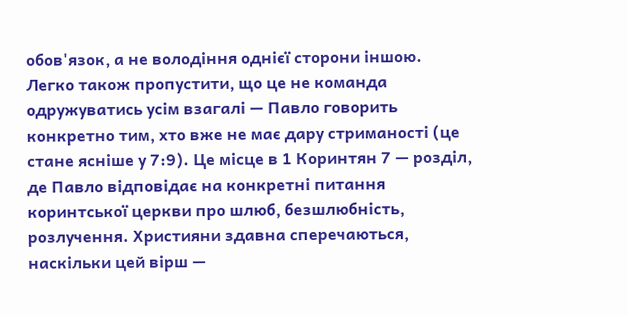обов'язок, а не володіння однієї сторони іншою.
Легко також пропустити, що це не команда одружуватись усім взагалі — Павло говорить конкретно тим, хто вже не має дару стриманості (це стане ясніше у 7:9). Це місце в 1 Коринтян 7 — розділ, де Павло відповідає на конкретні питання коринтської церкви про шлюб, безшлюбність, розлучення. Християни здавна сперечаються, наскільки цей вірш —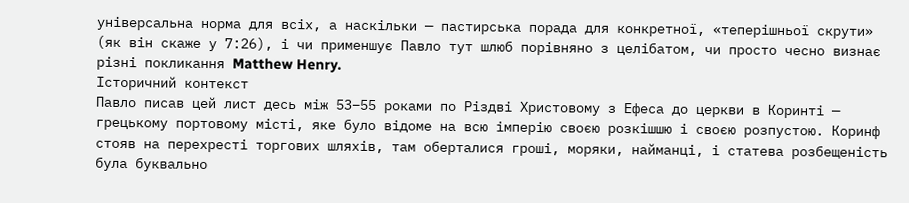універсальна норма для всіх, а наскільки — пастирська порада для конкретної, «теперішньої скрути» (як він скаже у 7:26), і чи применшує Павло тут шлюб порівняно з целібатом, чи просто чесно визнає різні покликання Matthew Henry.
Історичний контекст
Павло писав цей лист десь між 53–55 роками по Різдві Христовому з Ефеса до церкви в Коринті — грецькому портовому місті, яке було відоме на всю імперію своєю розкішшю і своєю розпустою. Коринф стояв на перехресті торгових шляхів, там оберталися гроші, моряки, найманці, і статева розбещеність була буквально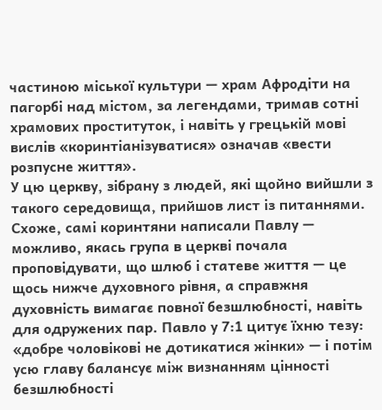частиною міської культури — храм Афродіти на пагорбі над містом, за легендами, тримав сотні храмових проституток, і навіть у грецькій мові вислів «коринтіанізуватися» означав «вести розпусне життя».
У цю церкву, зібрану з людей, які щойно вийшли з такого середовища, прийшов лист із питаннями. Схоже, самі коринтяни написали Павлу — можливо, якась група в церкві почала проповідувати, що шлюб і статеве життя — це щось нижче духовного рівня, а справжня духовність вимагає повної безшлюбності, навіть для одружених пар. Павло у 7:1 цитує їхню тезу: «добре чоловікові не дотикатися жінки» — і потім усю главу балансує між визнанням цінності безшлюбності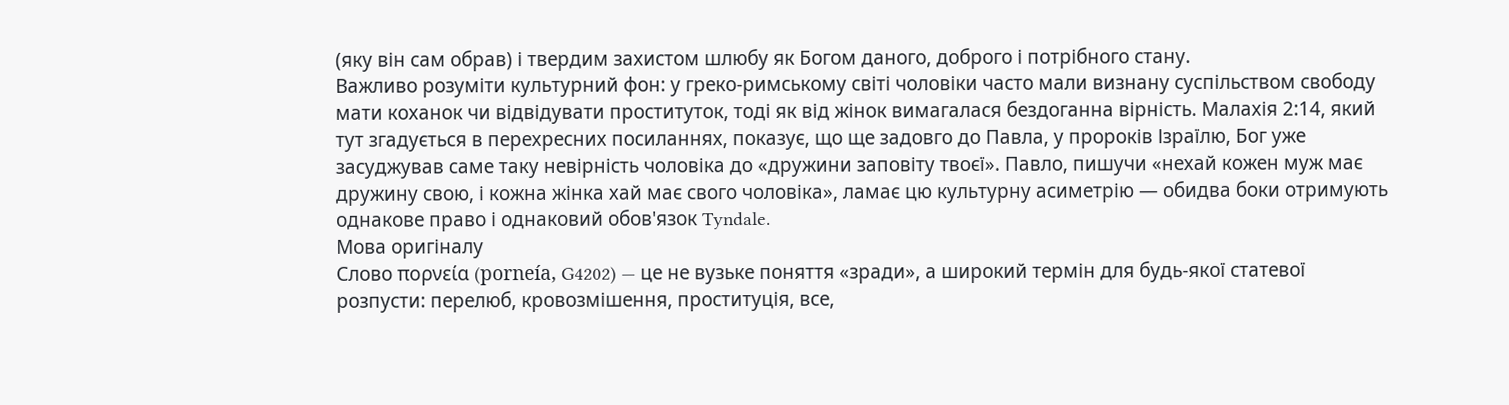(яку він сам обрав) і твердим захистом шлюбу як Богом даного, доброго і потрібного стану.
Важливо розуміти культурний фон: у греко-римському світі чоловіки часто мали визнану суспільством свободу мати коханок чи відвідувати проституток, тоді як від жінок вимагалася бездоганна вірність. Малахія 2:14, який тут згадується в перехресних посиланнях, показує, що ще задовго до Павла, у пророків Ізраїлю, Бог уже засуджував саме таку невірність чоловіка до «дружини заповіту твоєї». Павло, пишучи «нехай кожен муж має дружину свою, і кожна жінка хай має свого чоловіка», ламає цю культурну асиметрію — обидва боки отримують однакове право і однаковий обов'язок Tyndale.
Мова оригіналу
Слово πορνεία (porneía, G4202) — це не вузьке поняття «зради», а широкий термін для будь-якої статевої розпусти: перелюб, кровозмішення, проституція, все,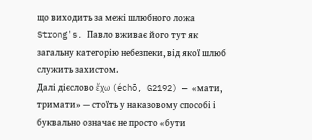що виходить за межі шлюбного ложа Strong's. Павло вживає його тут як загальну категорію небезпеки, від якої шлюб служить захистом.
Далі дієслово ἔχω (échō, G2192) — «мати, тримати» — стоїть у наказовому способі і буквально означає не просто «бути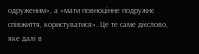одруженим», а «мати повноцінне подружнє співжиття, користуватися». Це те саме дієслово, яке далі в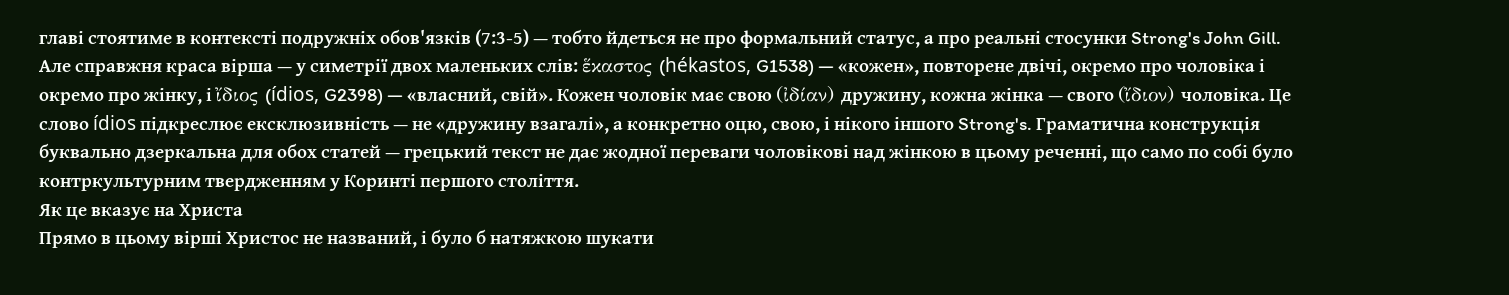главі стоятиме в контексті подружніх обов'язків (7:3-5) — тобто йдеться не про формальний статус, а про реальні стосунки Strong's John Gill.
Але справжня краса вірша — у симетрії двох маленьких слів: ἕκαστος (hékastos, G1538) — «кожен», повторене двічі, окремо про чоловіка і окремо про жінку, і ἴδιος (ídios, G2398) — «власний, свій». Кожен чоловік має свою (ἰδίαν) дружину, кожна жінка — свого (ἴδιον) чоловіка. Це слово ídios підкреслює ексклюзивність — не «дружину взагалі», а конкретно оцю, свою, і нікого іншого Strong's. Граматична конструкція буквально дзеркальна для обох статей — грецький текст не дає жодної переваги чоловікові над жінкою в цьому реченні, що само по собі було контркультурним твердженням у Коринті першого століття.
Як це вказує на Христа
Прямо в цьому вірші Христос не названий, і було б натяжкою шукати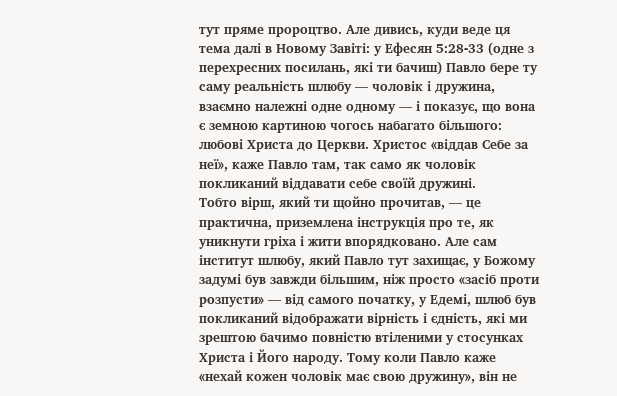тут пряме пророцтво. Але дивись, куди веде ця тема далі в Новому Завіті: у Ефесян 5:28-33 (одне з перехресних посилань, які ти бачиш) Павло бере ту саму реальність шлюбу — чоловік і дружина, взаємно належні одне одному — і показує, що вона є земною картиною чогось набагато більшого: любові Христа до Церкви. Христос «віддав Себе за неї», каже Павло там, так само як чоловік покликаний віддавати себе своїй дружині.
Тобто вірш, який ти щойно прочитав, — це практична, приземлена інструкція про те, як уникнути гріха і жити впорядковано. Але сам інститут шлюбу, який Павло тут захищає, у Божому задумі був завжди більшим, ніж просто «засіб проти розпусти» — від самого початку, у Едемі, шлюб був покликаний відображати вірність і єдність, які ми зрештою бачимо повністю втіленими у стосунках Христа і Його народу. Тому коли Павло каже «нехай кожен чоловік має свою дружину», він не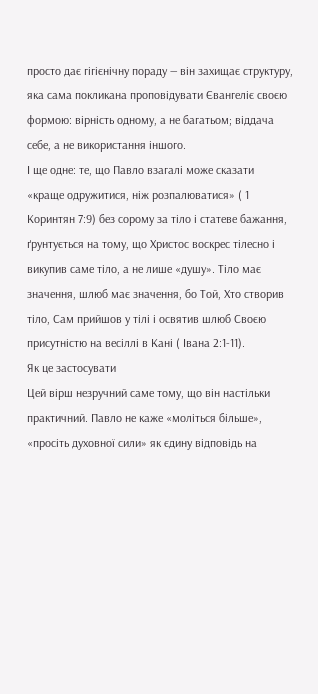просто дає гігієнічну пораду — він захищає структуру, яка сама покликана проповідувати Євангеліє своєю формою: вірність одному, а не багатьом; віддача себе, а не використання іншого.
І ще одне: те, що Павло взагалі може сказати «краще одружитися, ніж розпалюватися» ( 1 Коринтян 7:9) без сорому за тіло і статеве бажання, ґрунтується на тому, що Христос воскрес тілесно і викупив саме тіло, а не лише «душу». Тіло має значення, шлюб має значення, бо Той, Хто створив тіло, Сам прийшов у тілі і освятив шлюб Своєю присутністю на весіллі в Кані ( Івана 2:1-11).
Як це застосувати
Цей вірш незручний саме тому, що він настільки практичний. Павло не каже «моліться більше», «просіть духовної сили» як єдину відповідь на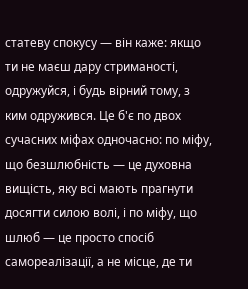статеву спокусу — він каже: якщо ти не маєш дару стриманості, одружуйся, і будь вірний тому, з ким одружився. Це б'є по двох сучасних міфах одночасно: по міфу, що безшлюбність — це духовна вищість, яку всі мають прагнути досягти силою волі, і по міфу, що шлюб — це просто спосіб самореалізації, а не місце, де ти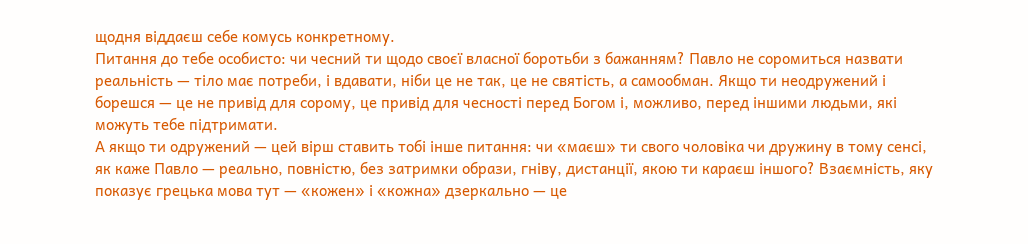щодня віддаєш себе комусь конкретному.
Питання до тебе особисто: чи чесний ти щодо своєї власної боротьби з бажанням? Павло не соромиться назвати реальність — тіло має потреби, і вдавати, ніби це не так, це не святість, а самообман. Якщо ти неодружений і борешся — це не привід для сорому, це привід для чесності перед Богом і, можливо, перед іншими людьми, які можуть тебе підтримати.
А якщо ти одружений — цей вірш ставить тобі інше питання: чи «маєш» ти свого чоловіка чи дружину в тому сенсі, як каже Павло — реально, повністю, без затримки образи, гніву, дистанції, якою ти караєш іншого? Взаємність, яку показує грецька мова тут — «кожен» і «кожна» дзеркально — це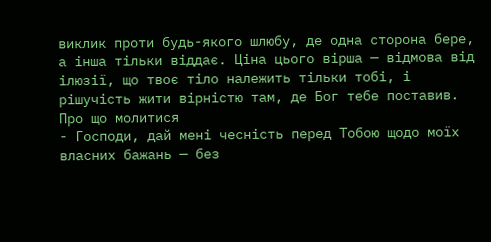виклик проти будь-якого шлюбу, де одна сторона бере, а інша тільки віддає. Ціна цього вірша — відмова від ілюзії, що твоє тіло належить тільки тобі, і рішучість жити вірністю там, де Бог тебе поставив.
Про що молитися
- Господи, дай мені чесність перед Тобою щодо моїх власних бажань — без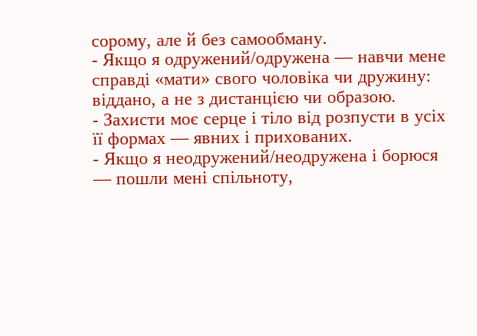сорому, але й без самообману.
- Якщо я одружений/одружена — навчи мене справді «мати» свого чоловіка чи дружину: віддано, а не з дистанцією чи образою.
- Захисти моє серце і тіло від розпусти в усіх її формах — явних і прихованих.
- Якщо я неодружений/неодружена і борюся — пошли мені спільноту,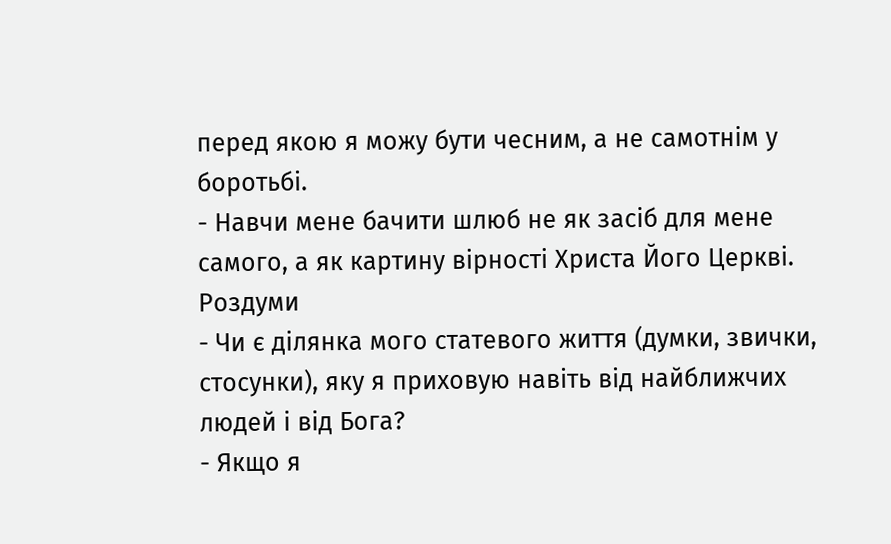перед якою я можу бути чесним, а не самотнім у боротьбі.
- Навчи мене бачити шлюб не як засіб для мене самого, а як картину вірності Христа Його Церкві.
Роздуми
- Чи є ділянка мого статевого життя (думки, звички, стосунки), яку я приховую навіть від найближчих людей і від Бога?
- Якщо я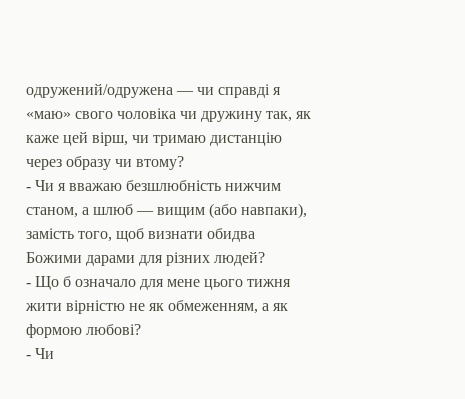одружений/одружена — чи справді я «маю» свого чоловіка чи дружину так, як каже цей вірш, чи тримаю дистанцію через образу чи втому?
- Чи я вважаю безшлюбність нижчим станом, а шлюб — вищим (або навпаки), замість того, щоб визнати обидва Божими дарами для різних людей?
- Що б означало для мене цього тижня жити вірністю не як обмеженням, а як формою любові?
- Чи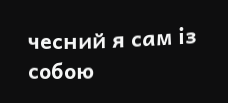чесний я сам із собою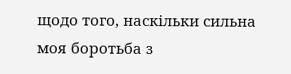щодо того, наскільки сильна моя боротьба з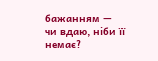бажанням — чи вдаю, ніби її немає?